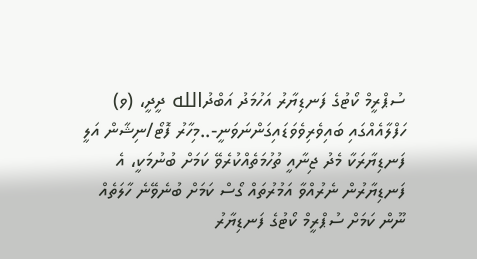ސުޕްރީމް ކޯޓުގެ ފަނޑިޔާރު އަހުމަދު އަބްދުالله ދީދީ، (ވ) ހަފްލާއެއްގައި ބައިވެރިވެވަޑައިގަންނަވަނީ-..މިހާރު ފޮޓޯ/ނިޝާން އަލީ
ފަނޑިޔާރަކާ މެދު ޖިނާއީ ތުހުމަތެއްކުރެވޭ ކަމަށް ބުނުމަކީ، އެ ފަނޑިޔާރުން ނެރުއްވާ އަމުރުތައް ގޯސް ކަމަށް ބުނެވޭނެ ހާލަތެއް ނޫން ކަމަށް ސުޕްރީމް ކޯޓުގެ ފަނޑިޔާރު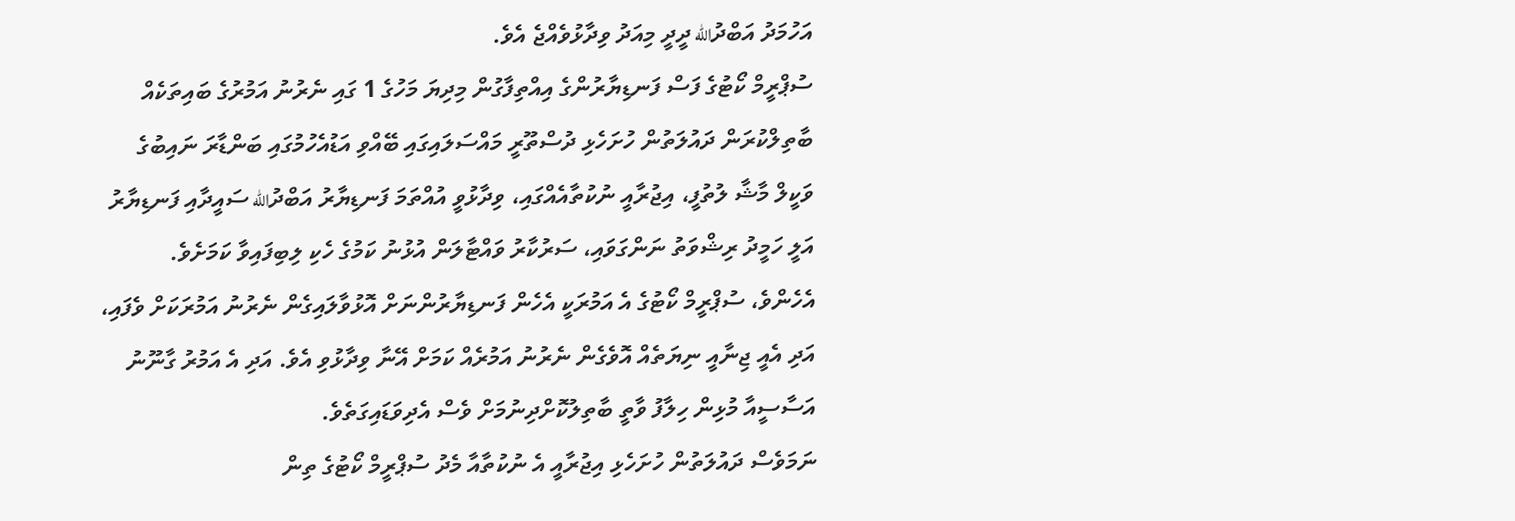އަހުމަދު އަބްދުالله ދީދީ މިއަދު ވިދާޅުވެއްޖެ އެވެ.
ސުޕްރީމް ކޯޓުގެ ފަސް ފަނޑިޔާރުންގެ އިއްތިފާގުން މިދިޔަ މަހުގެ 1 ގައި ނެރުނު އަމުރުގެ ބައިތަކެއް ބާތިލްކުރަން ދައުލަތުން ހުށަހެޅި ދުސްތޫރީ މައްސަލައިގައި ބޭއްވި އަޑުއެހުމުގައި ބަންޑާރަ ނައިބުގެ ވަކީލް މާޝާ ލުތުފީ، އިޖުރާއީ ނުކުތާއެއްގައި، ވިދާޅުވީ އުއްތަމަ ފަނޑިޔާރު އަބްދުالله ސައީދާއި ފަނޑިޔާރު އަލީ ހަމީދު ރިޝްވަތު ނަންގަވައި، ސަރުކާރު ވައްޓާލަން އުޅުނު ކަމުގެ ހެކި ލިބިފައިވާ ކަމަށެވެ.
އެހެންވެ، ސުޕްރީމް ކޯޓުގެ އެ އަމުރަކީ އެހެން ފަނޑިޔާރުންނަށް އޮޅުވާލައިގެން ނެރުނު އަމުރަކަށް ވެފައި، އަދި އެއީ ޖިނާއީ ނިޔަތެއް އޮވެގެން ނެރުނު އަމުރެއް ކަމަށް އޭނާ ވިދާޅުވި އެވެ. އަދި އެ އަމުރު ގާނޫނު އަސާސީއާ މުޅިން ހިލާފު ވާތީ ބާތިލުކޮށްދިނުމަށް ވެސް އެދިވަޑައިގަތެވެ.
ނަމަވެސް ދައުލަތުން ހުށަހެޅި އިޖުރާއީ އެ ނުކުތާއާ މެދު ސުޕްރީމް ކޯޓުގެ ތިން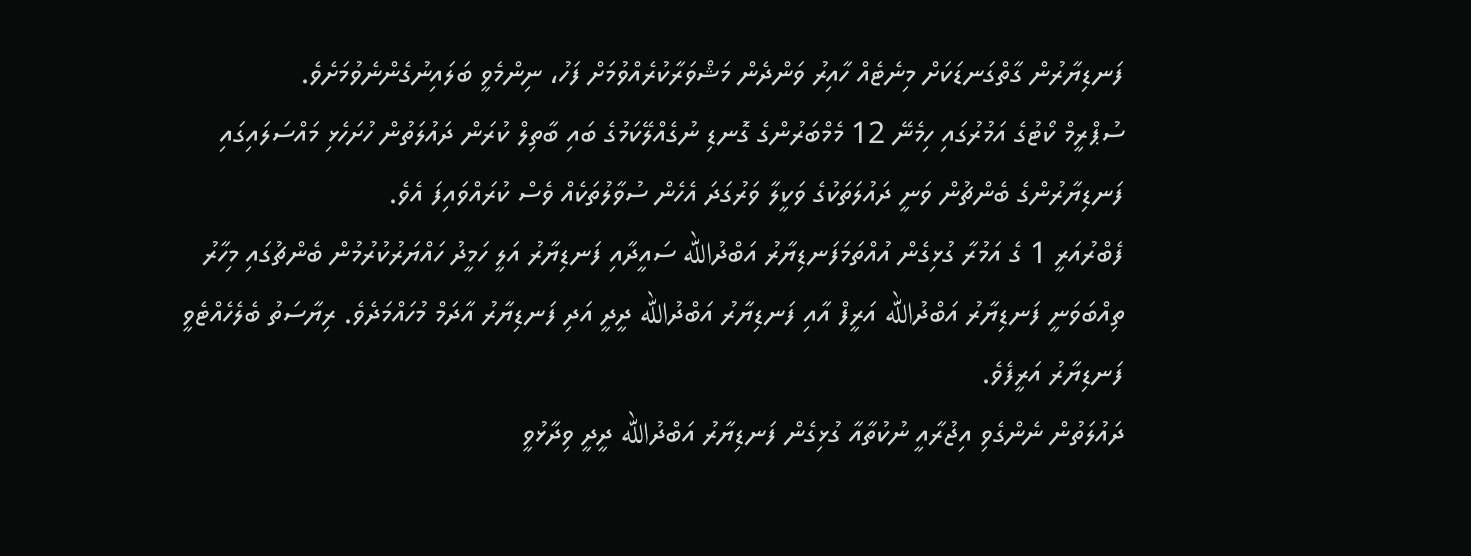ފަނޑިޔާރުން ގާތްގަނޑަކަށް މިނެޓެއް ހާއިރު ވަންދެން މަޝްވަރާކުރެއްވުމަށް ފަހު، ނިންމެވީ ބަލައިނުގެންނެވުމަށެވެ.
ސުޕްރީމް ކޯޓުގެ އަމުރުގައި ހިމެނޭ 12 މެމްބަރުންގެ ގޮނޑި ނުގެއްލޭކަމުގެ ބައި ބާތިލް ކުރަން ދައުލަތުން ހުށަހެޅި މައްސަލައިގައި ފަނޑިޔާރުންގެ ބެންޗުން ވަނީ ދައުލަތަކުގެ ވަކީލާ ވަރުގަދަ އެހެން ސުވާލުތަކެއް ވެސް ކުރައްވައިފަ އެވެ.
ފެބްރުއަރީ 1 ގެ އަމުރާ ގުޅިގެން އުއްތަމަފަނޑިޔާރު އަބްދުالله ސައީދާއި ފަނޑިޔާރު އަލީ ހަމީދު ހައްޔަރުކުރުމުން ބެންޗުގައި މިހާރު ތިއްބަވަނީ ފަނޑިޔާރު އަބްދުالله އަރީފް އާއި ފަނޑިޔާރު އަބްދުالله ދީދީ އަދި ފަނޑިޔާރު އާދަމް މުހައްމަދެވެ. ރިޔާސަތު ބެލެހެއްޓެވީ ފަނޑިޔާރު އަރީފެވެ.
ދައުލަތުން ނެންގެވި އިޖުރާއީ ނުކުތާއާ ގުޅިގެން ފަނޑިޔާރު އަބްދުالله ދީދީ ވިދާޅުވީ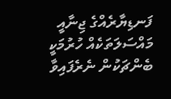ފަނޑިޔާރެއްގެ ޖިނާއީ މައްސަލަތަކެއް ހުރުމަކީ ބެންޗަކުން ނެރެފައިވާ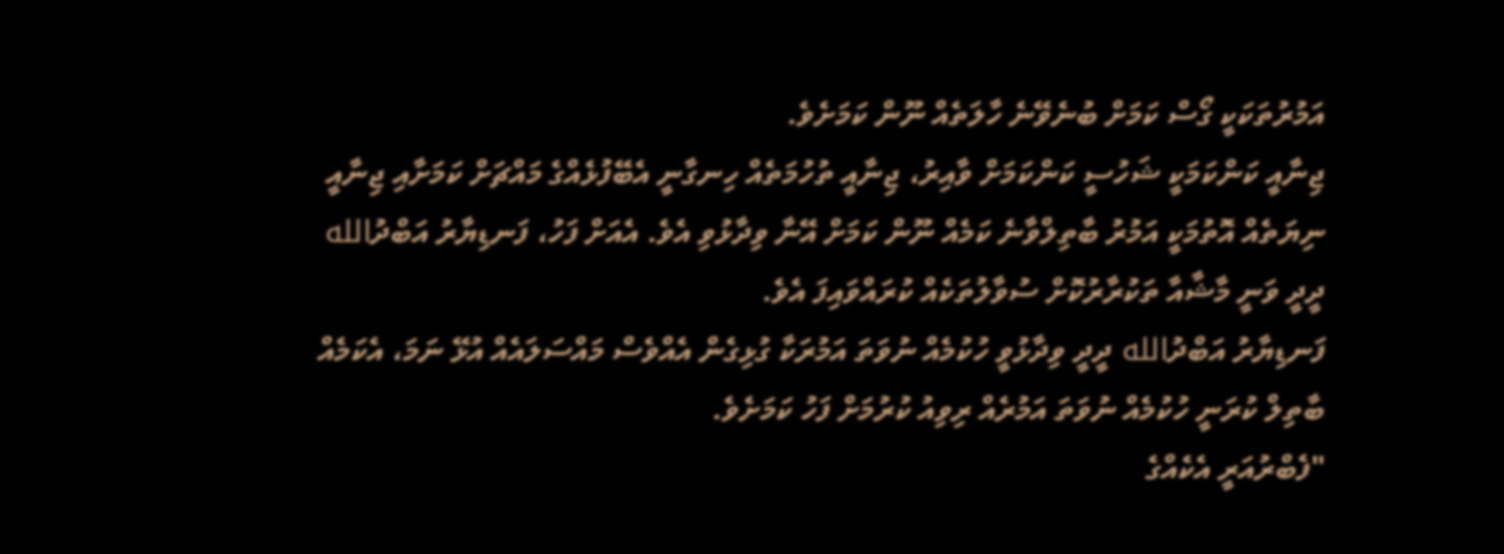އަމުރުތަކަކީ ގޯސް ކަމަށް ބުނެވޭނެ ހާލަތެއް ނޫން ކަމަށެވެ.
ޖިނާއީ ކަންކަމަކީ ޝަހުސީ ކަންކަމަށް ވާއިރު، ޖިނާއީ ތުހުމަތެއް ހިނގާނީ އެބޭފުޅެއްގެ މައްޗަށް ކަމަށާއި ޖިނާއީ ނިޔަތެއް އޮތުމަކީ އަމުރު ބާތިލްވާނެ ކަމެއް ނޫން ކަމަށް އޭނާ ވިދާޅުވި އެވެ. އެއަށް ފަހު، ފަނޑިޔާރު އަބްދުالله ދީދީ ވަނީ މާޝާއާ ތަކުރާރުކޮށް ސުވާލުތަކެއް ކުރައްވައިފަ އެވެ.
ފަނޑިޔާރު އަބްދުالله ދީދީ ވިދާޅުވީ ހުކުމެއް ނުވަތަ އަމުރަކާ ގުޅިގެން އެއްވެސް މައްސަލައެއް އުޅޭ ނަމަ، އެކަމެއް ބާތިލް ކުރަނީ ހުކުމެއް ނުވަތަ އަމުރެއް ރިވިއު ކުރުމަށް ފަހު ކަމަށެވެ.
"ފެބްރުއަރީ އެކެއްގެ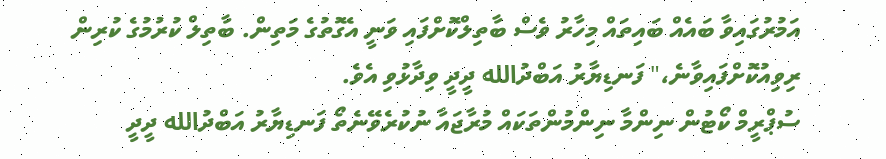އަމުރުގައިވާ ބައެއް ބައިތައް މިހާރު ވެސް ބާތިލްކޮށްފައި ވަނީ އެގޮތުގެ މަތިން. ބާތިލް ކުރުމުގެ ކުރިން ރިވިއުކޮށްފައިވާނެ،" ފަނޑިޔާރު އަބްދުالله ދީދީ ވިދާޅުވި އެވެ.
ސުޕްރީމް ކޯޓުން ނިންމާ ނިންމުންތަކައް މުރާޖައާ ނުކުރެވޭނެތޯ ފަނޑިޔާރު އަބްދުالله ދީދީ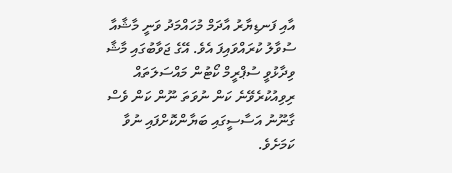އާއި ފަނޑިޔާރު އާދަމް މުހައްމަދު ވަނީ މާޝާއާ ސުވާލު ކުރައްވައިފަ އެވެ. އޭގެ ޖަވާބުގައި މާޝާ ވިދާޅުވީ ސުޕްރީމް ކޯޓުން މައްސަލަތައް ރިވިއުކުރެވޭނެ ކަން ނުވަތަ ނޫން ކަން ވެސް ގާނޫނު އަސާސީގައި ބަޔާންކޮށްފައި ނުވާ ކަމަށެވެ.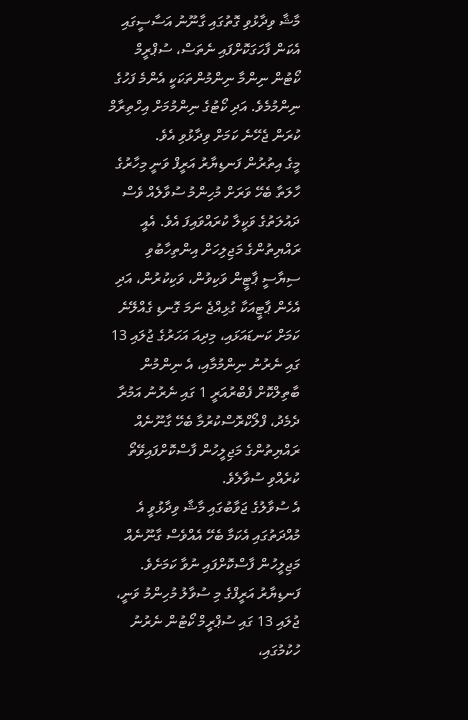މާޝާ ވިދާޅުވި ގޮތުގައި ގާނޫނު އަސާސީގައި އެކަން ފާހަގަކޮށްފައި ނެތަސް، ސުޕްރީމް ކޯޓުން ނިންމާ ނިންމުންތަކަކީ އެންމެ ފަހުގެ ނިންމުމެވެ. އަދި ކޯޓުގެ ނިންމުމަށް އިހްތިރާމް ކުރަން ޖެހޭނެ ކަމަށް ވިދާޅުވި އެވެ.
މީގެ އިތުރުން ފަނޑިޔާރު އަރީފް ވަނީ މިހާރުގެ ހާލަތާ ބެހޭ ވަރަށް މުހިންމު ސުވާލެއް ވެސް ދައުލަތުގެ ވަކީލާ ކުރައްވައިފަ އެވެ. އެއީ ރައްޔިތުންގެ މަޖިލިހަށް އިންތިހާބުވި ސިޔާސީ ޕާޓީން ވަކިވުން، ވަކިކުރުން، އަދި އެހެން ޕާޓީއަކާ ގުޅިއްޖެ ނަމަ ގޮނޑި ގެއްލޭނެ ކަމަށް ކަނޑައަޅައި، މިދިއަ އަހަރުގެ ޖުލައި 13 ގައި ނެރުނު ނިންމުމާއި، އެ ނިންމުން ބާތިލްކޮށް ފެބްރުއަރީ 1 ގައި ނެރުނު އަމުރާ ދެމެދު، ފްލޯކްރޮސްކުރުމާ ބެހޭ ގާނޫނެއް ރައްޔިތުންގެ މަޖިލީހުން ފާސްކޮށްފައިވޭތޯ ކުރެއްވި ސުވާލެވެ.
އެ ސުވާލުގެ ޖަވާބުގައި މާޝާ ވިދާޅުވީ އެ މުއްދަތުގައި އެކަމާ ބެހޭ އެއްވެސް ގާނޫނެއް މަޖިލީހުން ފާސްކޮށްފައި ނުވާ ކަމަށެވެ.
ފަނޑިޔާރު އަރީފްގެ މި ސުވާލު މުހިންމު ވަނީ، ޖުލައި 13 ގައި ސުޕްރީމް ކޯޓުން ނެރުނު ހުކުމުގައި،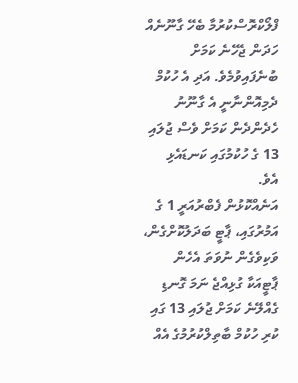ފްލޯކްރޮސްކުރުމާ ބެހޭ ގާނޫނެއް ހަދަން ޖެހޭނެ ކަމަށް ބުނެފައިވުމެވެ. އަދި އެ ހުކުމް ދެމިއޮންނާނީ އެ ގާނޫނު ހެދެންދެން ކަމަށް ވެސް ޖުލައި 13 ގެ ހުކުމުގައި ކަނޑައެޅި އެވެ.
އަނެއްކޮޅުން ފެބްރުއަރީ 1 ގެ އަމުރުގައި، ޕާޓީ ބަދަލުކޮށްގެން، ވަކިވެގެން ނުވަތަ އެހެން ޕާޓީއަކާ ގުޅިއްޖެ ނަމަ ގޮނޑި ގެއްލޭނެ ކަމަށް ޖުލައި 13 ގައި ކުރި ހުކުމް ބާތިލްކުރުމުގެ އެއް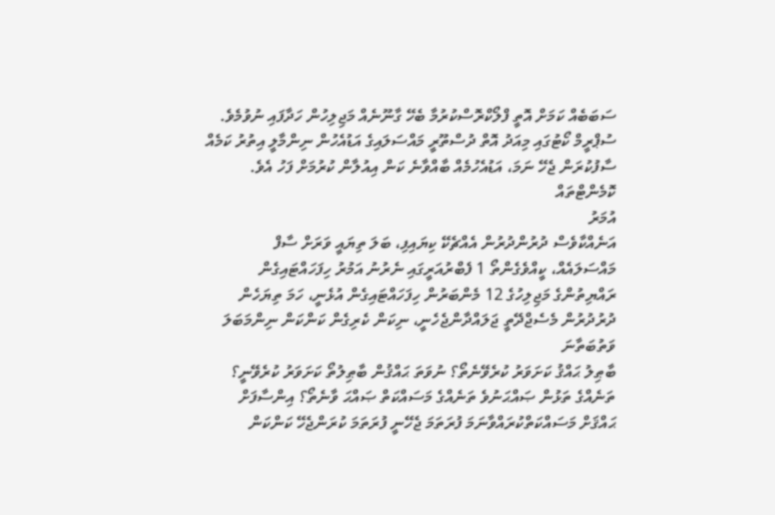ސަބަބެއް ކަމަށް އޮތީ ފްލޯކްރޮސްކުރުމާ ބެހޭ ގާނޫނެއް މަޖިލިހުން ހަދާފައި ނުވުމެވެ.
ސުޕްރީމް ކޯޓުގައި މިއަދު އޮތް ދުސްތޫރީ މައްސަލައިގެ އަޑުއެހުން ނިންމާލީ އިތުރު ކަމެއް ސާފުކުރަން ޖެހޭ ނަމަ، އަޑުއެހުމެއް ބާއްވާނެ ކަން އިއުލާން ކުރުމަށް ފަހު އެވެ.
ކޮމެންޓްތައް
އުމަރު
އަނެއްކާވެސް ދުރުންދުރުން އެއްޗެކޭ ކިޔައިފި، ބަލަ ތިޔައީ ވަރަށް ސާފް މައްސަލައެއް، ކީއްވެގެންތޯ 1 ފެބްރުއަރީގައި ނެރުނު އަމުރު ހިފަހައްޓައިގެން ރައްޔިތުންގެ މަޖިލިހުގެ 12 މެންބަރުން ހިފަހައްޓައިގެން އުޅެނީ، ހަމަ ތިޔަހެން ދުރުދުރުން މެސެޖްދޭތީ ޖަލައްދާންޖެހެނީ، ނިކަން ކެރިގެން ކަންކަން ނިންމަބަލަ
ވަތުބަތާނަ
ބާޠިލު ޙައްޤު ކަށަވަރު ކުރެވޭނެތޯ؟ ނުވަތަ ޙައްޤުން ބާޠިލުތޯ ކަށަވަރު ކުރެވޭނީ؟ ތަނެއްގެ ތަޅުން ޞައްޙަނުވެ ތަނެއްގެ މަސައްކަތް ޞައްޙަ ވާނެތޯ؟ އިންސާފަށް ޙައްޤަށް މަސައްކަތްކުރައްވާނަމަ ފުރަތަމަ ޖެހޭނީ ފުރަތަމަ ކުރަންޖެހޭ ކަންކަން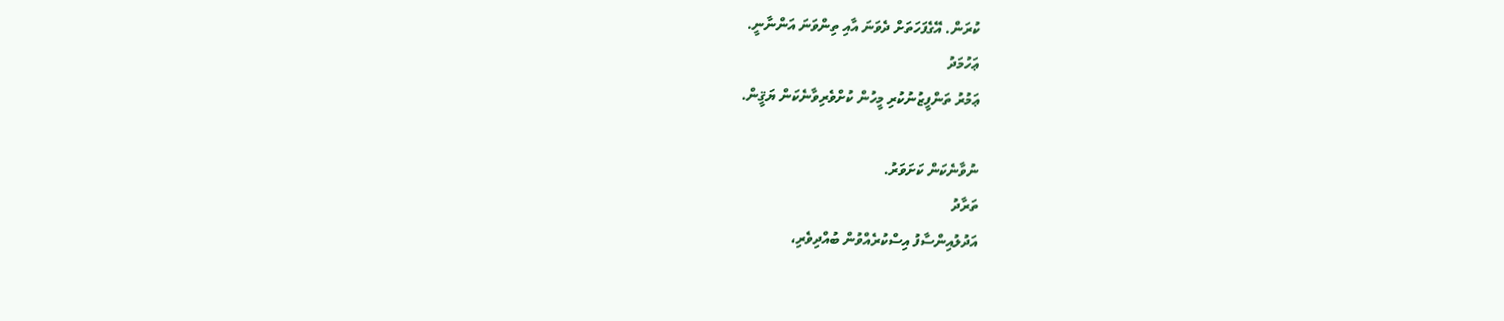ކުރަން. އޭގެފަހަތަށް ދެވަނަ އާއި ތިންވަނަ އަންނާނީ.
ޢަހުމަދު
ޢަމުރު ތަންފީޒުނުކުރި މީހުން ކުށްވެރިވާނެކަން ޔަޤީން.

ނުވާނެކަން ކަށަވަރު.
ތަރާދު
އަދުލުއިންސާފު އިސްކުރެއްވުން ބުއްދިވެރި،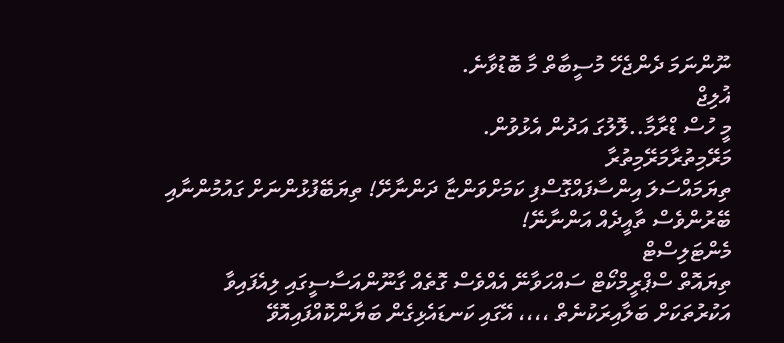ނޫންނަމަ ދެންޖެހޭ މުސީބާތް މާ ބޮޑުވާނެ.
ޣުލިޖް
މީ ހުސް ޑްރާމާ..ލޮލުގަ އަދުން އެޅުވުން.
މަރޭމިތުރާމަރޭމިތުރާ
ތިޔަމައްސަލަ އިންސާފައްގޮސްފި ކަމަށްވަންޏާ ދަންނާށޭ! ތިޔަބޭފުޅުންނަށް ގައުމުންނާއި ބޭރުންވެސް ތާއީދެއް އަންނާނޭ!
މެންޓަލިސްޓް
ތިޔައޮތް ސްޕްރީމްކޯޓް ސައްހަވާނޭ އެއްވެސް ގޮތެއް ގާނޫންއަސާސީގައި ލިއެފައިވާ އަކުރުތަކަށް ބަލާއިރަކުނެތް ،،،، އޭގައި ކަނޑައެޅިގެން ބަޔާންކޮއްފައިއޮވޭ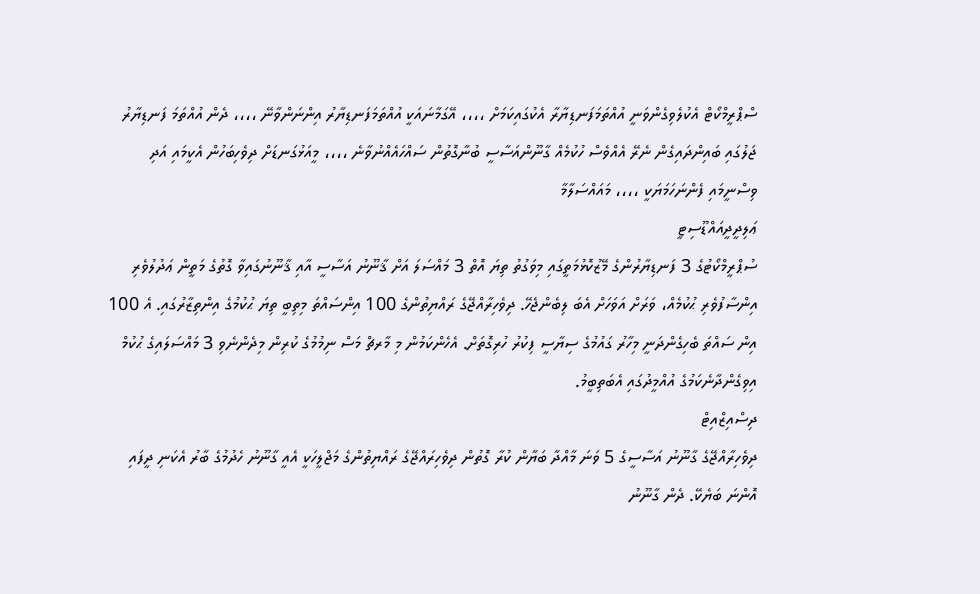ސްޕްރީމްކޯޓް އެކުލެވިގެންވަނީ އުއްތަމަފަނޑިޔާރާ އެކުގައިކަމަށް ،،،، އޭގަމާނައަކީ އުއްތަމަފަނޑިޔާރު އިންނަންވާނޭ ،،،، ދެން އުއްތަމަ ފަނޑިޔާރު ޖަލުގައި ބައިންދައިގެން ނެރޭ އެއްވެސް ހުކުމެއް ގާނޫންއަސާސީ ބުނާގޮތުން ސައްހައެއްނުވާނެ ،،،، މީއަޅުގަނޑަށް ދިވެހިބަހުން އެކީމައި އަދި ވިސްނީމައި ފެންނަހަމަޔަކީ ،،،، މައައްސަލާމާ
ޢަލިދީދީއައްޑޫސިޓީ
ސުޕްރީމްކޯޓުގެ 3 ފަނޑިޔާރުންގެ މޭޒުކޮޅުމަތީގައި މިވަގުތު ތިޔަ އޮތް 3 މައްސަލަ އަށް ޤާނޫނު އަސާސީ އާއި ޤާނޫނުގައިވާ ގޮތުގެ މަތީން ޢަދުލުވެރި އިންސާފުވެރި ޙުކުމެއް، ވަރަށް އަވަހަށް އެބަ ލިބެންޖެހޭ. ދިވެހިރާއްޖޭގެ ރައްޔިތުންގެ 100 އިންސައްތަ މިތިބީ ތިޔަ ޙުކުމުގެ އިންތިޒާރުގައި. އެ 100 އިން ސައްތަ ބެހިގެންދަނީ މިހާރު ގައުމުގެ ސިޔާސީ ފިކުރު ހުރިގޮތަށް. އެހެންކަމުން މި މާރޗް މަސް ނިމުމުގެ ކުރިން މިދެންނެވި 3 މައްސަލައިގެ ޙުކުމް އިވިގެންދާނެކަމުގެ އުއްމީދުގައި އެބަތިބީމު.
ދިސްއިޒްއިޓް
ދިވެހިރާއްޖޭގެ ގާނޫނު އަސާސީގެ 5 ވަނަ މާއްދާ ބަޔާން ކުރާ ގޮތުން ދިވެހިރައްޖޭގެ ރައްޔިތުންގެ މަޖްލީހަކީ އެއީ ގާނޫނު ހެދުމުގެ ބާރު އެކަނި ދީފައި އޮންނަ ބަޔެކޭ. ދެން ގާނޫނު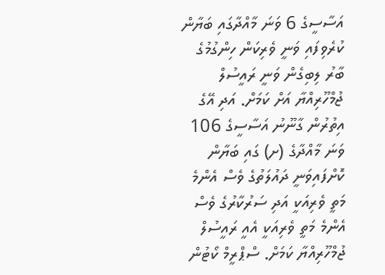އަސާސީގެ 6 ވަނަ މާއްދާގައި ބަޔާން ކުރެވިފައި ވަނީ ވެރިކަން ހިންގުމުގެ ބާރު ލިބިގެން ވަނީ ރައީސުލް ޖުމްހޫރިއްޔާ އަށް ކަމަށް. އަދި އޭގެ އިތުރުން ގާނޫނު އަސާސީގެ 106 ވަނަ މާއްދާގެ (ށ) ގައި ބަޔާން ކޮށްފައިވަނީ ދައުލަތުގެ ވެސް އެންމެ މަތީ ވެރިއަކީ އަދި ސަރުކާރުގެ ވެސް އެންމެ މަތީ ވެރިއަކީ އެއީ ރައީސުލް ޖުމްހޫރިއްޔާ ކަމަށް. ސްޕްރީމް ކޯޓުން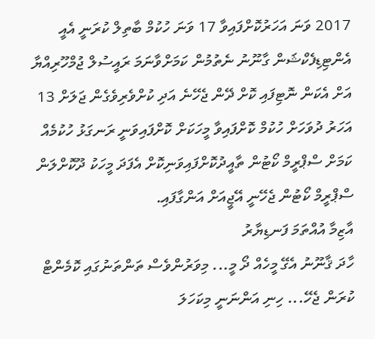2017 ވަނަ އަހަރުކޮށްފައިވާ 17 ވަނަ ހުކުމް ބާތިލް ކުރަނީ އެއީ އެންޓިޑިފެކްޝަން ގާނޫނު ނެތުމުން ކަމަށްވާނަމަ ރައީސުލް ޖުމްހޫރިއްޔާ އަށް އެކަން ނޮޓިފައި ކޮށް ދޭން ޖެހޭނެ އަދި ކުށްވެރިވެގެން ޖަލަށް 13 އަހަރު ދުވަހަށް ހުކުމް ކޮށްފައިވާ މީހަކަށް ކޮށްފައިވަނީ ރަނގަޅު ހުކުމެއް ކަމަށް ސްޕްރީމް ކޯޓުން ތާއީދުކޮށްފައިވަނިކޮށް އެފަދަ މީހަކު ދޫކޮށްލަން ސްޕްރީމް ކޯޓުން ޖެހޭނީ އޭޖީއަށް އަންގާފައި.
އާޒިމާ އުއްތަމަ ފަނޑިޔާރު
ހާދަ ޤާނޫނު އެގޭ މީހެއް ދޯ މީ... މިވަރުންވެސް ތަންތަނުގައި ކޮމެންޓް ކުރަން ޖެހޭ... ހިނި އަންނަނީ މިކަހަލަ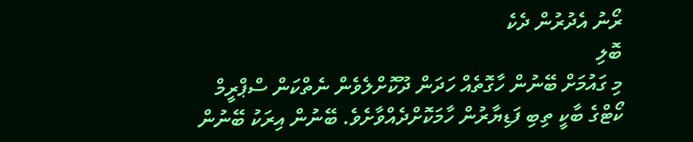ރޯނު އެދުރުން ދެކެ
ބޮލި
މި ގައުމަށް ބޭނުން ހާގޮތެއް ހަދަން ދޫކޮށްލެވެން ނެތްކަން ސްޕްރީމް ކޯޓްގެ ބާކީ ތިބި ފަޑިޔާރުން ހާމަކޮށްދެއްވާށެވެ. ބޭނުން އިރަކު ބޭނުން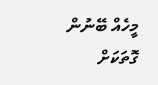މީހެއް ބޭނުން ގޮތަކަށް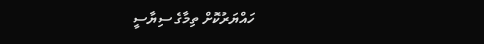ހައްޔަރުކޮށް ތިމާގެ ސިޔާސީ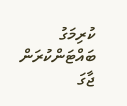ކުރިމަގު ބައްޓަންކުރަން ޖާގަ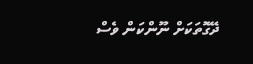ދޭގޮތަކަށް ނޫންކަން ވެސް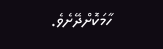ހާމަކޮށްދޭށެވެ.